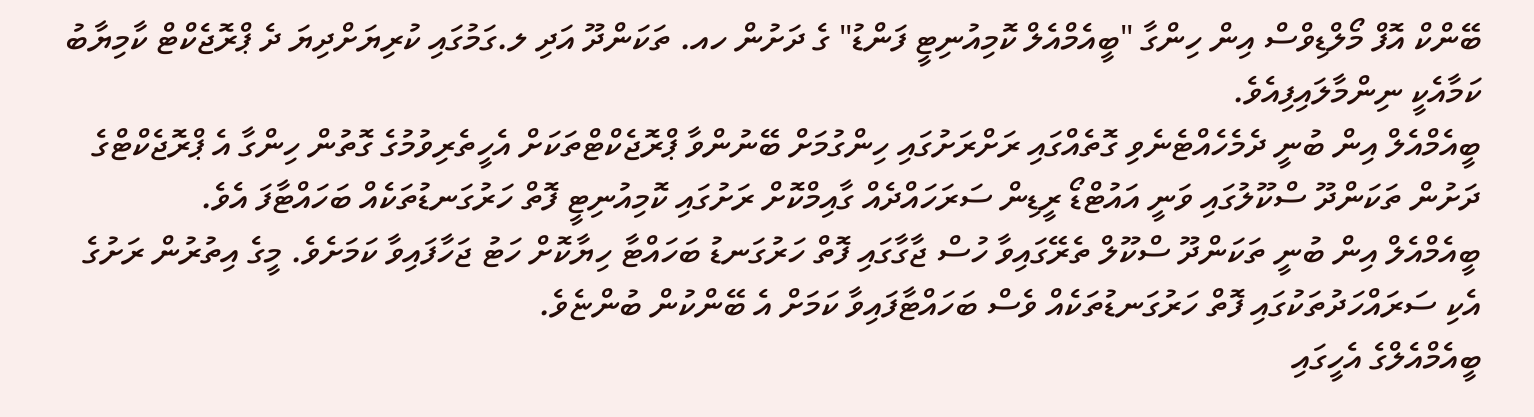ބޭންކް އޮފް މޯލްޑިވްސް އިން ހިންގާ "ބީއެމްއެލް ކޮމިއުނިޓީ ފަންޑު" ގެ ދަށުން ހއ. ތަކަންދޫ އަދި ލ.ގަމުގައި ކުރިޔަށްދިޔަ ދެ ޕްރޮޖެކްޓް ކާމިޔާބު ކަމާއެކީ ނިންމާލައިފިއެވެ.
ބީއެމްއެލް އިން ބުނީ ދެމެހެއްޓެނެވި ގޮތެއްގައި ރަށްރަށުގައި ހިންގުމަށް ބޭނުންވާ ޕްރޮޖެކްޓްތަކަށް އެހީތެރިވުމުގެ ގޮތުން ހިންގާ އެ ޕްރޮޖެކްޓްގެ ދަށުން ތަކަންދޫ ސްކޫލުގައި ވަނީ އައުޓްޑޯ ރީޑިން ސަރަހައްދެއް ގާއިމްކޮށް ރަށުގައި ކޮމިއުނިޓީ ފޮތް ހަރުގަނޑުތަކެއް ބަހައްޓާފަ އެވެ.
ބީއެމްއެލް އިން ބުނީ ތަކަންދޫ ސްކޫލް ތެރޭގައިވާ ހުސް ޖާގާގައި ފޮތް ހަރުގަނޑު ބަހައްޓާ ހިޔާކޮށް ހަޓު ޖަހާފައިވާ ކަމަށެވެ. މީގެ އިތުރުން ރަށުގެ އެކި ސަރައްހަދުތަކުގައި ފޮތް ހަރުގަނޑުތަކެއް ވެސް ބަހައްޓާފައިވާ ކަމަށް އެ ބޭންކުން ބުންޏެވެ.
ބީއެމްއެލްގެ އެހީގައި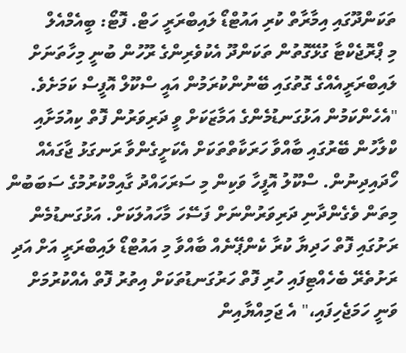ތަކަންދޫގައި އިމާރާތް ކުރި އައުޓްޑޯ ލައިބްރަރީ ހަޓް. ފޮޓޯ: ބީއެމްއެލް
މި ޕްރޮޖެކްޓާ ގުޅޭގޮތުން ތަކަންދޫ އެކުވެރިންގެ ރޫހުން ބުނީ މިހާތަނަށް ލައިބްރަރީއެއްގެ ގޮތުގައި ބޭނުންކުރަމުން އައީ ސްކޫލް އޮފީސް ކަމަށެވެ.
"އެހެންކަމުން އަޅުގަނޑުމެންގެ އަމާޒަކަށް ވީ ދަރިވަރުން ފޮތް ކިއުމަށާއި ކްލާހުން ބޭރުގައި ބާއްވާ ހަރަކާތްތަކަށް އެކަށީގެންވާ ރަނގަޅު ޖާގައެއް ހޯދައިދިނުން. ސްކޫލު އޮފީހާ ވަކިން މި ސަރަހައްދު ގާއިމްކުރުމުގެ ސަބަބުން މިތަން ވެގެންދާނި ދަރިވަރުންނަށް ފަސޭހަ މާހައުލަކަށް. އަޅުގަނޑުމެން ރަށުގައި ފޮތް ހަދިޔާ ކުރާ ކެންޕޭނެއް ބާއްވާ މި އައުޓްޑޯ ލައިބްރަރީ އަށް އަދި ރަށުތެރޭ ބެހެއްޓިފައި ހުރި ފޮތް ހަރުގަނޑުތަކަށް އިތުރު ފޮތް އެއްކުރުމަށް ވަނީ ހަމަޖެހިފައި،" އެ ޖަމިއްޔާއިން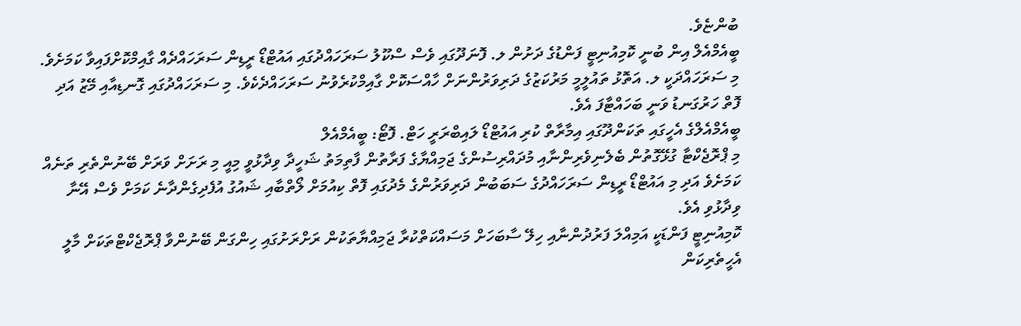ބުންޏެވެ.
ބީއެމްއެލް އިން ބުނީ ކޮމިއުނިޓީ ފަންޑުގެ ދަށުން ލ. ފޮނަދޫގައި ވެސް ސްކޫލު ސަރަހައްދުގައި އައުޓްޑޯ ރީޑިން ސަރަހައްދެއް ގާއިމްކޮށްފައިވާ ކަމަށެވެ. މި ސަރަހައްދަކީ ލ. އަތޮޅު ތައުލީމީ މަރުކަޒުގެ ދަރިވަރުންނަށް ހާއްސަކޮށް ގާއިމްކުރެވުނު ސަރަހައްދެކެވެ. މި ސަރަހައްދުގައި ގޮނޑިއާއި މޭޒު އަދި ފޮތް ހަރުގަނޑު ވަނީ ބަހައްޓާފަ އެވެ.
ބީއެމްއެލްގެ އެހީގައި ތަކަންދޫގައި އިމާރާތް ކުރި އައުޓްޑޯ ލައިބްރަރީ ހަޓް. ފޮޓޯ: ބީއެމްއެލް
މި ޕްރޮޖެކްޓާ ގުޅޭގޮތުން ބެލެނިވެރިންނާއި މުދައްރިސުންގެ ޖަމިއްޔާގެ ފަރާތުން ފާތިމަތު ޝަހީދާ ވިދާޅުވީ މިއީ މި ރަށަށް ވަރަށް ބޭނުންތެރި ތަނެއް ކަމަށެވެ އަދި މި އައުޓްޑޯ ރީޑިން ސަރަހައްދުގެ ސަބަބުން ދަރިވަރުންގެ މެދުގައި ފޮތް ކިއުމަށް ލޯތްބާއި ޝައުގު އުފެދިގެންދާނެ ކަމަށް ވެސް އޭނާ ވިދާޅުވި އެވެ.
ކޮމިއުނިޓީ ފަންޑަކީ އަމިއްލަ ފަރުދުންނާއި ހިލޭ ސާބަހަށް މަސައްކަތްކުރާ ޖަމިއްޔާތަކުން ރަށްރަށުގައި ހިންގަން ބޭނުންވާ ޕްރޮޖެކްޓްތަކަށް މާލީ އެހީތެރިކަން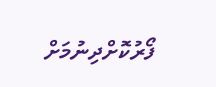ފޯރުކޮށްދިނުމަށް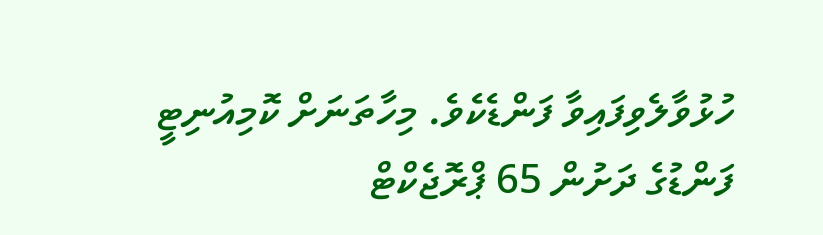ހުޅުވާލެވިފައިވާ ފަންޑެކެވެ. މިހާތަނަށް ކޮމިއުނިޓީ ފަންޑުގެ ދަށުން 65 ޕްރޮޖެކްޓް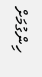ހިންގުމަށް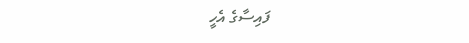ފައިސާގެ އެހީ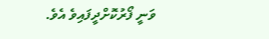ވަނީ ފޯރުކޮށްދީފައިވެ އެވެ.